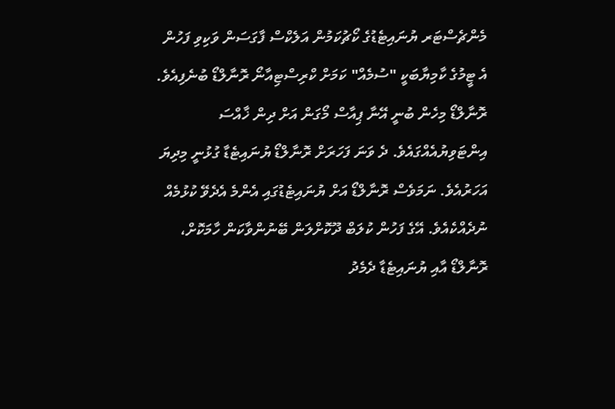މެންޗެސްޓަރ ޔުނައިޓެޑުގެ ކޯޗުކަމުން އަލެކްސް ފާގަސަން ވަކިވި ފަހުން އެ ޓީމުގެ ކާމިޔާބަކީ "ސުމެއް" ކަމަށް ކްރިސްޓިއާނޯ ރޮނާލްޑޯ ބުނެފިއެވެ.
ރޮނާލްޑޯ މިހެން ބުނީ އޭނާ ޕިއާސް މޯގަން އަށް ދިން ޚާއްސަ އިންޓަވިޔުއެއްގައެވެ. ދެ ވަނަ ފަހަރަށް ރޮނާލްޑޯ ޔުނައިޓެޑާ ގުޅުނީ މިދިޔަ އަހަރުއެވެ. ނަމަވެސް ރޮނާލްޑޯ އަށް ޔުނައިޓެޑުގައި އެންމެ އެދެވޭ ކުޅުމެއް ނުދެއްކެއެވެ. އޭގެ ފަހުން ކުލަބް ދޫކޮށްލަން ބޭނުންވާކަން ހާމަކޮށް، ރޮނާލްޑޯ އާއި ޔުނައިޓެޑާ ދެމެދު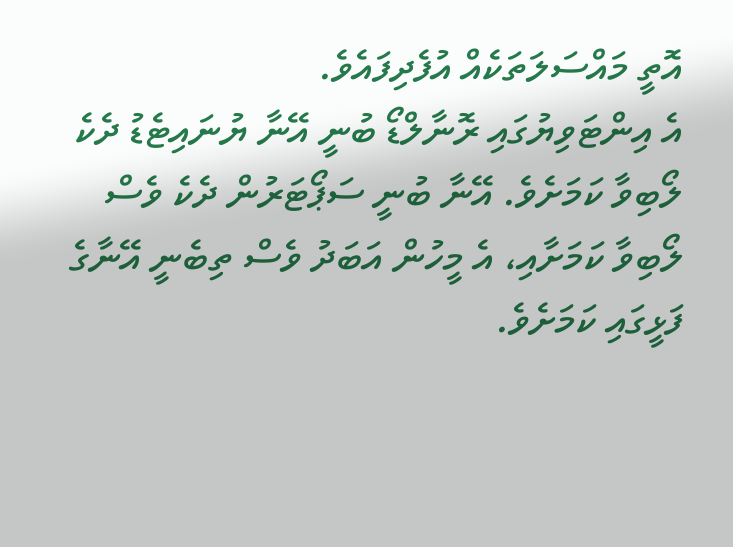އޮތީ މައްސަލަތަކެއް އުފެދިފައެވެ.
އެ އިންޓަވިޔުގައި ރޮނާލްޑޯ ބުނީ އޭނާ ޔުނައިޓެޑު ދެކެ ލޯބިވާ ކަމަށެވެ. އޭނާ ބުނީ ސަޕޯޓަރުން ދެކެ ވެސް ލޯބިވާ ކަމަށާއި، އެ މީހުން އަބަދު ވެސް ތިބެނީ އޭނާގެ ފަޅީގައި ކަމަށެވެ.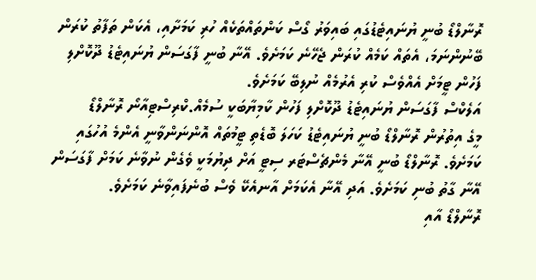ރޮނާލްޑޯ ބުނީ ޔުނައިޓެޑުގައި ބައިވަރު ގޯސް ކަންތައްތަކެއް ހުރި ކަމަށާއި، އެކަން ތަފާތު ކުރަން ބޭނުންނަމަ، އެތައް ކަމެއް ކުރަން ޖެހޭނެ ކަމަށެވެ. އޭނާ ބުނީ ފާގަސަން ޔުނައިޓެޑު ދޫކޮށްލި ފަހުން ޓީމަށް އެއްވެސް ކުރި އެރުމެއް ނުލިބޭ ކަމަށެވެ.
އަލެކްސް ފާގަސަން ޔުނައިޓެޑު ދޫކޮށްލި ފަހުން ކާމިޔާބަކީ ސުމެއް.ކްރިސްޓިއާނޯ ރޮނާލްޑޯ
މީގެ އިތުރުން ރޮނާލްޑޯ ބުނީ ޔުނައިޓެޑު ކަހަލަ ބޮޑެތި ޓީމުތައް އޮންނަންވާނީ އެންމެ އުހުގައި ކަމަށެވެ. ރޮނާލްޑޯ ބުނީ އޭނާ މެންޗެސްޓަރ ސިޓީ އަށް ދިޔުމަކީ ވެގެން ނުވާނެ ކަމަށް ފާގަސަން އޭނާ ގާތު ބުނި ކަމަށެވެ. އަދި އޭނާ އެކަމަށް އާނއެކޭ ވެސް ބުނެފައިވާނެ ކަމަށެވެ.
ރޮނާލްޑޯ އާއި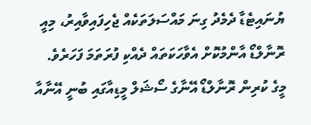ޔުނައިޓެޑާ ދެމެދު ގިނަ މައްސަލަތަކެއް ޖެހިފައިވާއިރު، މިއީ ރޮނާލްޑޯ އާންމުކޮށް އެވާހަކަތައް ދެއްކި ފުރަތަމަ ފަހަރެވެ. މީގެ ކުރިން ރޮނާލްޑޯ އޭނާގެ ސޯޝަލް މީޑިއާގައި ބުނީ އޭނާއާ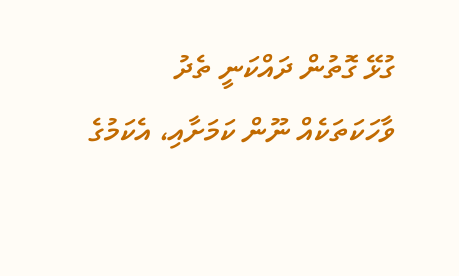ގުޅޭ ގޮތުން ދައްކަނީ ތެދު ވާހަކަތަކެއް ނޫން ކަމަށާއި، އެކަމުގެ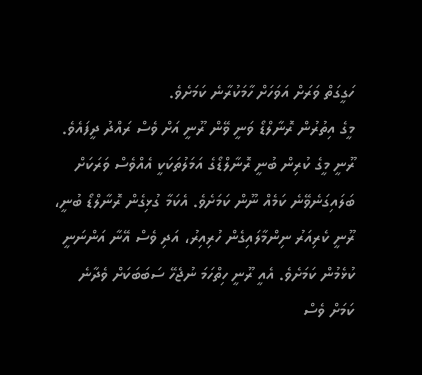ހަގީގަތް ވަރަށް އަވަހަށް ހާމަކުރާނެ ކަމަށެވެ.
މީގެ އިތުރުން ރޮނާލްޑޯ ވަނީ ވޭން ރޫނީ އަށް ވެސް ރައްދު ދީފައެވެ. ރޫނީ މީގެ ކުރިން ބުނީ ރޮނާލްޑޯގެ އަމަލުތަކަކީ އެއްވެސް ވަރަކަށް ބަލައިގަނެވޭނެ ކަމެއް ނޫން ކަމަށެވެ. އެކަމާ ގުޅިގެން ރޮނާލްޑޯ ބުނީ، ރޫނީ ކެރިއަރު ނިންމާލައިގެން ހުރިއިރު، އަދި ވެސް އޭނާ އަންނަނީ ކުޅެމުން ކަމަށެވެ. އެއީ ރޫނީ ހިތްހަމަ ނުޖެހޭ ސަބަބަކަށް ވެދާނެ ކަމަށް ވެސް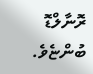ރޮނާލްޑޮ ބުންޏެވެ.